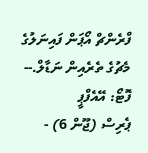ފްރެންޗް އޯޕަން ފައިނަލުގެ މެޗުގެ ތެރެއިން ނަޑާލް.-- ފޮޓޯ: އޭއެފްޕީ
ޕެރިސް (ޖޫން 6) -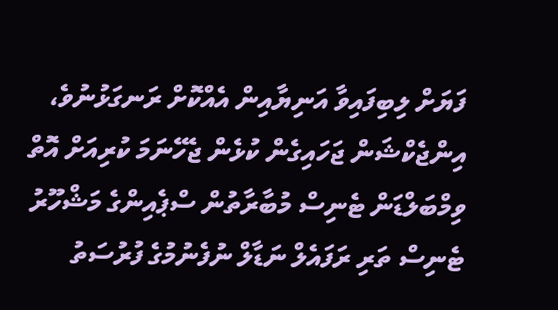ފަޔަށް ލިބިފައިވާ އަނިޔާއިން އެއްކޮށް ރަނގަޅުނުވެ، އިންޖެކްޝަން ޖަހައިގެން ކުޅެން ޖެހޭނަމަ ކުރިއަށް އޮތް ވިމްބަލްޑަން ޓެނިސް މުބާރާތުން ސްޕެއިންގެ މަޝްހޫރު ޓެނިސް ތަރި ރަފައެލް ނަޑާލް ނުފެނުމުގެ ފުރުސަތު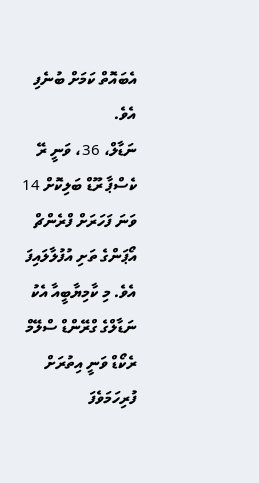އެބައޮތް ކަމަށް ބުނެފި އެވެ.
ނަޑާލް، 36، ވަނީ ރޭ ކެސްޕާ ރޫޑް ބަލިކޮށް 14 ވަނަ ފަހަރަށް ފްރެންޗް އޯޕަންގެ ތަށި އުފުލާލައިފަ އެވެ. މި ކާމިޔާބީއާ އެކު ނަޑާލްގެ ގްރޭންޑް ސްލޭމް ރެކޯޑް ވަނީ އިތުރަށް ފުރިހަމަވެފަ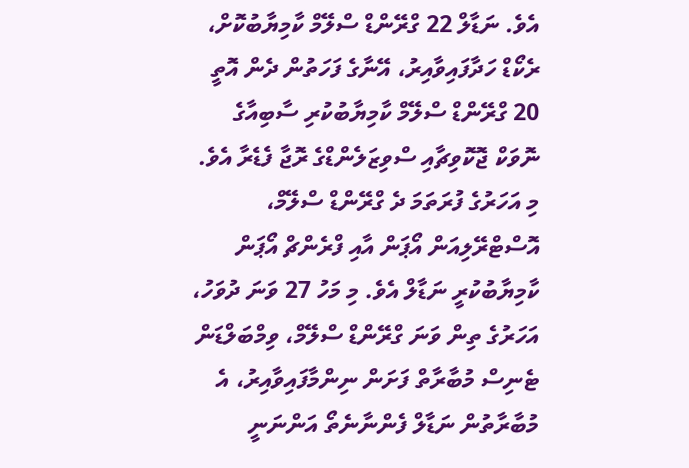އެވެ. ނަޑާލް 22 ގްރޭންޑް ސްލޭމް ކާމިޔާބުކޮށް، ރެކޯޑް ހަދާފައިވާއިރު، އޭނާގެ ފަހަތުން ދެން އޮތީ 20 ގްރޭންޑް ސްލޭމް ކާމިޔާބުކުރި ސާބިއާގެ ނޮވަކް ޖޮކޮވިޗާއި ސްވިޒަލެންޑްގެ ރޮޖާ ފެޑެރާ އެވެ.
މި އަހަރުގެ ފުރަތަމަ ދެ ގްރޭންޑް ސްލޭމް، އޮސްޓްރޭލިއަން އޯޕަން އާއި ފްރެންޗް އޯޕަން ކާމިޔާބުކުރީ ނަޑާލް އެވެ. މި މަހު 27 ވަނަ ދުވަހު، އަހަރުގެ ތިން ވަނަ ގްރޭންޑް ސްލޭމް، ވިމްބަލްޑަން ޓެނިސް މުބާރާތް ފަށަން ނިންމާފައިވާއިރު، އެ މުބާރާތުން ނަޑާލް ފެންނާނެތޯ އަންނަނީ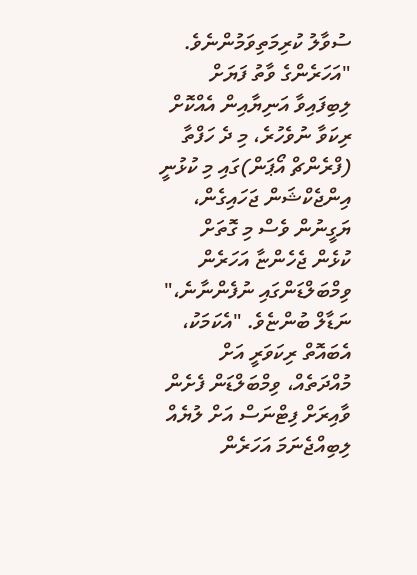ސުވާލު ކުރިމަތިވަމުންނެވެ.
"އަހަރެންގެ ވާތު ފަޔަށް ލިބިފައިވާ އަނިޔާއިން އެއްކޮށް ރިކަވާ ނުވެހުރެ، މި ދެ ހަފްތާ (ފްރެންޗް އޯޕަން)ގައި މި ކުޅުނީ އިންޖެކްޝަން ޖަހައިގެން، ޔަގީނުން ވެސް މި ގޮތަށް ކުޅެން ޖެހެންޏާ އަހަރެން ވިމްބަލްޑަންގައި ނުފެންނާނެ،" ނަޑާލް ބުންޏެވެ. "އެކަމަކު، އެބައޮތް ރިކަވަރީ އަށް މުއްދަތެއް، ވިމްބަލްޑަން ފެށެން ވާއިރަށް ފިޓްނަސް އަށް ލުޔެއް ލިބިއްޖެނަމަ އަހަރެން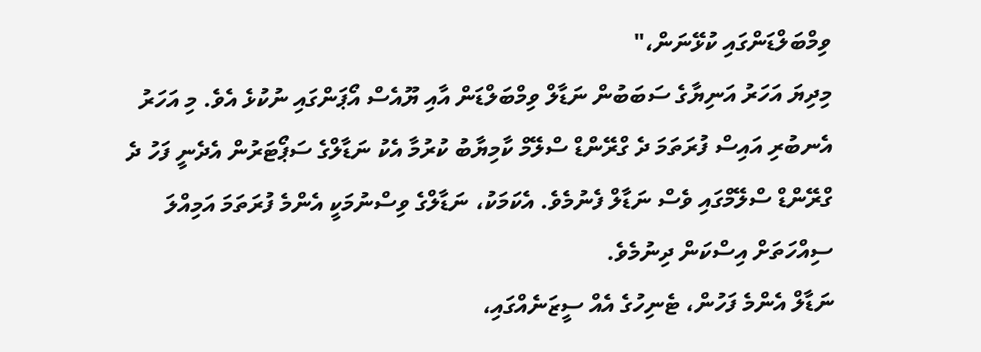ވިމްބަލްޑަންގައި ކުޅޭނަން،"
މިދިޔަ އަހަރު އަނިޔާގެ ސަބަބުން ނަޑާލް ވިމްބަލްޑަން އާއި ޔޫއެސް އޯޕަންގައި ނުކުޅެ އެވެ. މި އަހަރު އެނބުރި އައިސް ފުރަތަމަ ދެ ގްރޭންޑް ސްލޭމް ކާމިޔާބު ކުރުމާ އެކު ނަޑާލްގެ ސަޕޯޓަރުން އެދެނީ ފަހު ދެ ގްރޭންޑް ސްލޭމްގައި ވެސް ނަޑާލް ފެނުމެވެ. އެކަމަކު، ނަޑާލްގެ ވިސްނުމަކީ އެންމެ ފުރަތަމަ އަމިއްލަ ސިއްހަތަށް އިސްކަން ދިނުމެވެ.
ނަޑާލް އެންމެ ފަހުން، ޓެނިހުގެ އެއް ސީޒަނެއްގައި،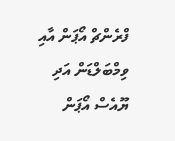ފްރެންޗް އޯޕަން އާއި ވިމްބަލްޑަން އަދި ޔޫއެސް އޯޕަން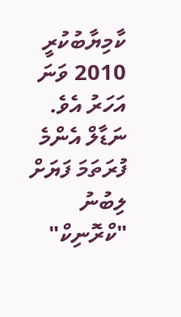ކާމިޔާބުކުރީ 2010 ވަނަ އަހަރު އެވެ.
ނަޑާލް އެންމެ ފުރަތަމަ ފަޔަށް ލިބުނު "ކްރޮނިކް"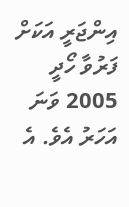އިންޖަރީ އަކަށް ފަރުވާ ހޯދީ 2005 ވަނަ އަހަރު އެވެ. އެ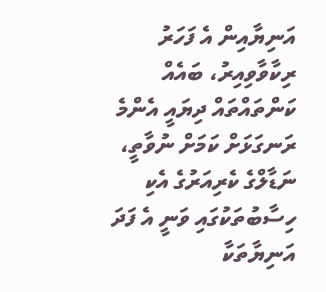އަނިޔާއިން އެ ފަހަރު ރިކާވާވިއިރު، ބައެއް ކަންތައްތައް ދިޔައީ އެންމެ ރަނގަޅަށް ކަމަށް ނުވާތީ، ނަޑާލްގެ ކެރިއަރުގެ އެކި ހިސާބުތަކުގައި ވަނީ އެ ފަދަ އަނިޔާތަކާ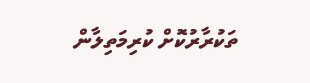ތަކުރާރުކޮށް ކުރިމަތިލާން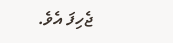ޖެހިފަ އެވެ.